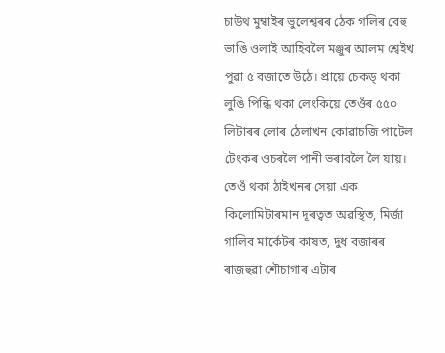চাউথ মুম্বাইৰ ভুলেশ্বৰৰ ঠেক গলিৰ বেহু ভাঙি ওলাই আহিবলৈ মঞ্জুৰ আলম শ্বেইখ পুৱা ৫ বজাতে উঠে। প্ৰায়ে চেকড্ থকা লুঙি পিন্ধি থকা লেংকিয়ে তেওঁৰ ৫৫০ লিটাৰৰ লোৰ ঠেলাখন কোৱাচজি পাটেল টেংকৰ ওচৰলৈ পানী ভৰাবলৈ লৈ যায়। তেওঁ থকা ঠাইখনৰ সেয়া এক কিলোমিটাৰমান দূৰত্বত অৱস্থিত, মিৰ্জা গালিব মাৰ্কেটৰ কাষত, দুধ বজাৰৰ ৰাজহুৱা শৌচাগাৰ এটাৰ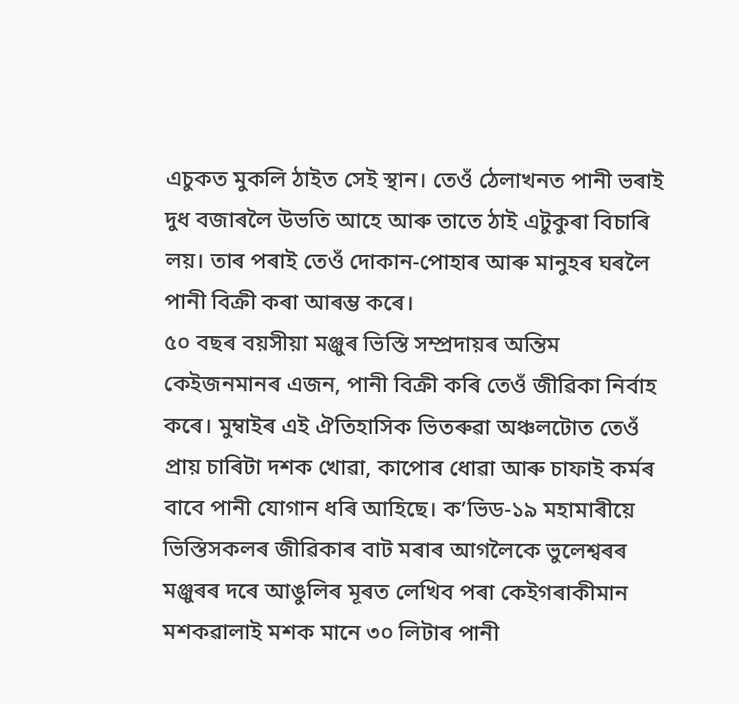এচুকত মুকলি ঠাইত সেই স্থান। তেওঁ ঠেলাখনত পানী ভৰাই দুধ বজাৰলৈ উভতি আহে আৰু তাতে ঠাই এটুকুৰা বিচাৰি লয়। তাৰ পৰাই তেওঁ দোকান-পোহাৰ আৰু মানুহৰ ঘৰলৈ পানী বিক্ৰী কৰা আৰম্ভ কৰে।
৫০ বছৰ বয়সীয়া মঞ্জুৰ ভিস্তি সম্প্ৰদায়ৰ অন্তিম কেইজনমানৰ এজন, পানী বিক্ৰী কৰি তেওঁ জীৱিকা নিৰ্বাহ কৰে। মুম্বাইৰ এই ঐতিহাসিক ভিতৰুৱা অঞ্চলটোত তেওঁ প্ৰায় চাৰিটা দশক খোৱা, কাপোৰ ধোৱা আৰু চাফাই কৰ্মৰ বাবে পানী যোগান ধৰি আহিছে। ক’ভিড-১৯ মহামাৰীয়ে ভিস্তিসকলৰ জীৱিকাৰ বাট মৰাৰ আগলৈকে ভুলেশ্বৰৰ মঞ্জুৰৰ দৰে আঙুলিৰ মূৰত লেখিব পৰা কেইগৰাকীমান মশকৱালাই মশক মানে ৩০ লিটাৰ পানী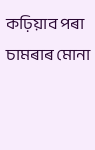কঢ়িয়াব পৰা চামৰাৰ মোনা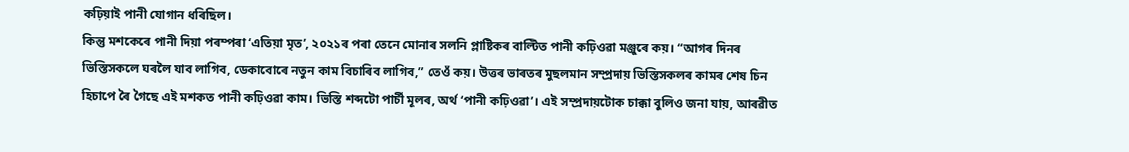কঢ়িয়াই পানী যোগান ধৰিছিল।
কিন্তু মশকেৰে পানী দিয়া পৰম্পৰা ‘এতিয়া মৃত’, ২০২১ৰ পৰা তেনে মোনাৰ সলনি প্লাষ্টিকৰ বাল্টিত পানী কঢ়িওৱা মঞ্জুৰে কয়। “আগৰ দিনৰ ভিস্তিসকলে ঘৰলৈ যাব লাগিব, ডেকাবোৰে নতুন কাম বিচাৰিব লাগিব,” তেওঁ কয়। উত্তৰ ভাৰতৰ মুছলমান সম্প্ৰদায় ভিস্তিসকলৰ কামৰ শেষ চিন হিচাপে ৰৈ গৈছে এই মশকত পানী কঢ়িওৱা কাম। ভিস্তি শব্দটো পাৰ্চী মূলৰ, অৰ্থ ‘পানী কঢ়িওৱা’। এই সম্প্ৰদায়টোক চাক্কা বুলিও জনা যায়, আৰৱীত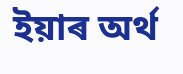ইয়াৰ অৰ্থ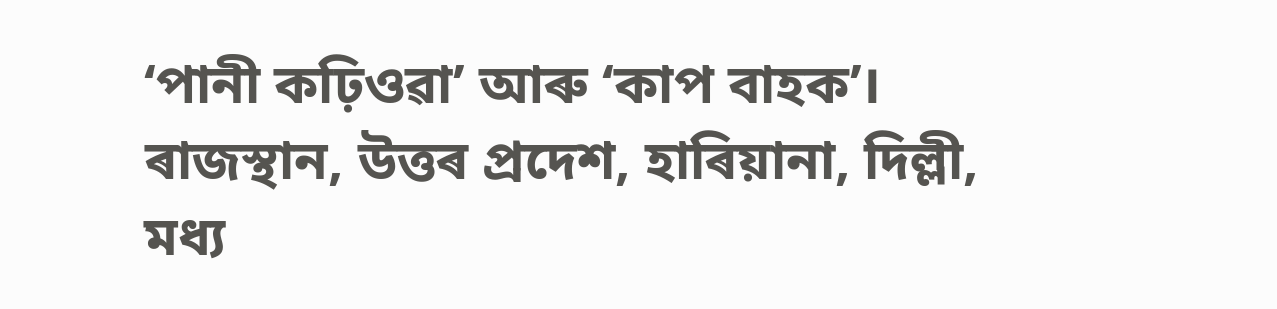‘পানী কঢ়িওৱা’ আৰু ‘কাপ বাহক’। ৰাজস্থান, উত্তৰ প্ৰদেশ, হাৰিয়ানা, দিল্লী, মধ্য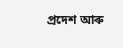প্ৰদেশ আৰু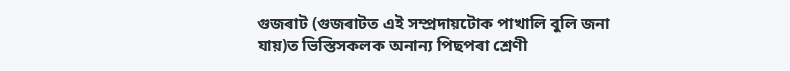গুজৰাট (গুজৰাটত এই সম্প্ৰদায়টোক পাখালি বুলি জনা যায়)ত ভিস্তিসকলক অনান্য পিছপৰা শ্ৰেণী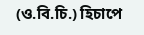(ও.বি.চি.) হিচাপে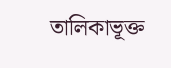তালিকাভূক্ত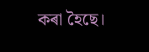কৰা হৈছে।